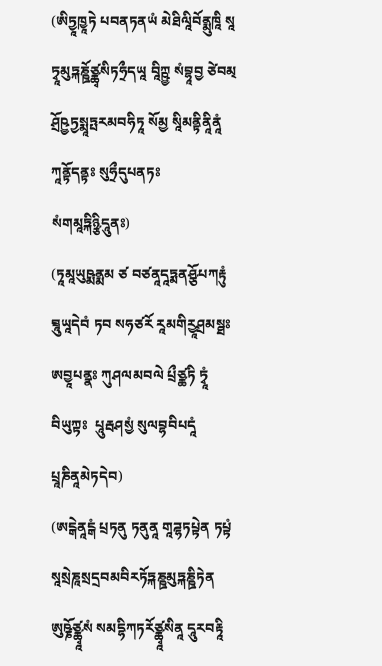(ཨིཏྱཱཁྱཱཏེ པབནཏནཡཾ མེཐིལཱིབོནྨུཁཱི སཱ  ཏྭཱམུཏྐཎྛོཙྪྭསིཏཧྲྀདཡཱ བཱིཀྵྱ སཾབྷཱབྱ ཙེབམ྄
ཤྲོཥྱཏྱསྨཱཏྤརམབཧིཏཱ སོམྱ སཱིམནྟིནཱིནཱཾ  ཀཱནྟོདནྟཿ སུཧྲྀདུཔནཏཿ སཾགམཱཏྐིཉྩིདཱུནཿ)
(ཏཱམཱཡུཥྨནྨམ ཙ བཙནཱདཱཏྨནཤྩོཔཀརྟུཾ  བྲཱུཡཱདེབཾ ཏབ སཧཙརོ རཱམགིརྱཱཤྲམསྠཿ
ཨབྱཱཔནྣཿ ཀུཤལམབལེ པྲྀཙྪཏི ཏྭཱཾ བིཡུཀྟཿ  པཱུརྦཤསྱཾ སུལབྷབིཔདཱཾ པྲཱཎིནཱམེཏདེབ)
(ཨངྒེནཱངྒཾ པྲཏནུ ཏནུནཱ གཱཌྷཏཔྟེན ཏཔྟཾ  སཱསྲེཎཱསྲདྲབམབིརཏོཏྐཎྛམུཏྐཎྛིཏེན
ཨུཥྞོཙྪྭཱསཾ སམདྷིཀཏརོཙྪྭཱསིནཱ དཱུརབརྟཱི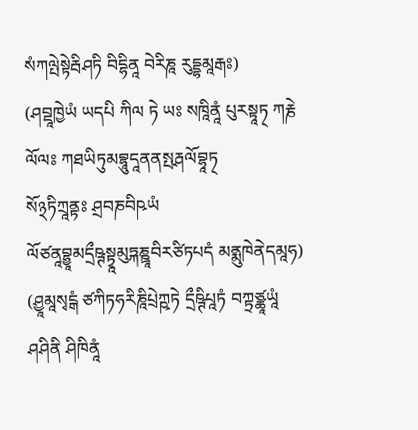སཾཀལྤེསྟེརྦིཤཏི བིདྷིནཱ བེརིཎཱ རུདྡྷམཱརྒཿ)
(ཤབྡཱཁྱེཡཾ ཡདཔི ཀིལ ཏེ ཡཿ སཁཱིནཱཾ པུརསྟཱཏ྄ ཀརྞེ ལོལཿ ཀཐཡིཏུམབྷཱུདཱནནསྤརྴལོབྷཱཏ྄
སོ྅ཏིཀྲཱནྟཿ ཤྲབཎབིཥཡཾ ལོཙནཱབྷྱཱམདྲྀཥྚསྟྭཱམུཏྐཎྛཱབིརཙིཏཔདཾ མནྨུཁེནེདམཱཧ)
(ཤྱཱམཱསྭངྒཾ ཙཀིཏཧརིཎཱིཔྲེཀྵཏེ དྲྀཥྚིཔཱཏཾ བཀྟྲཙྪཱཡཱཾ ཤཤིནི ཤིཁིནཱཾ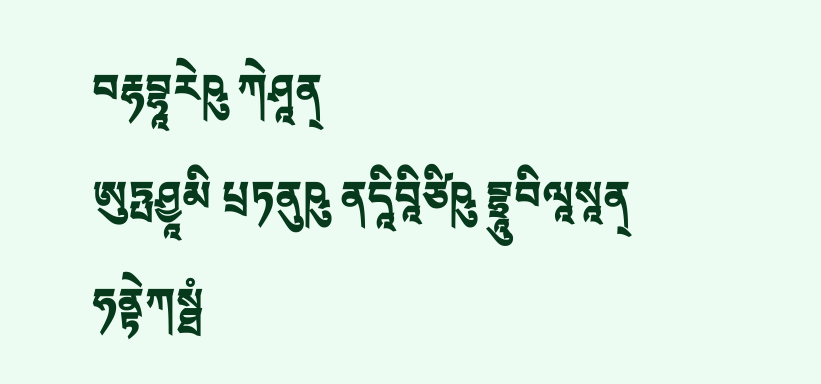བརྷབྷཱརེཥུ ཀེཤཱན྄
ཨུཏྤཤྱཱམི པྲཏནུཥུ ནདཱིབཱིཙིཥུ བྷྲཱུབིལཱསཱན྄ ཧནྟེཀསྠཾ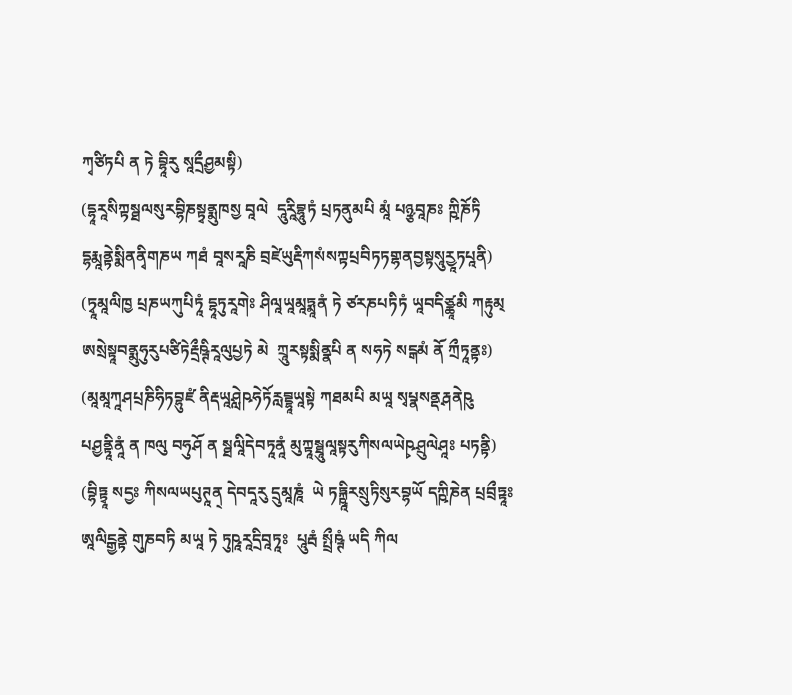ཀྭཙིཏཔི ན ཏེ བྷཱིརུ སཱདྲྀཤྱམསྟི)
(དྷཱརཱསིཀྟསྠལསུརབྷིཎསྟྭནྨུཁསྱ བཱལེ  དཱུརཱིབྷཱུཏཾ པྲཏནུམཔི མཱཾ པཉྩབཱཎཿ ཀྵིཎོཏི
དྷརྨཱནྟེསྨིནནྭིགཎཡ ཀཐཾ བཱསརཱཎི བྲཛེཡུརྡིཀསཾསཀྟཔྲབིཏཏགྷནབྱསྟསཱུརྱཱཏཔཱནི)
(ཏྭཱམཱལིཁྱ པྲཎཡཀུཔིཏཱཾ དྷཱཏུརཱགེཿ ཤིལཱཡཱམཱཏྨཱནཾ ཏེ ཙརཎཔཏིཏཾ ཡཱབདིཙྪཱམི ཀརྟུམ྄
ཨསྲེསྟཱབནྨུཧུརུཔཙིཏེརྡྲྀཥྚིརཱལུཔྱཏེ མེ  ཀྲཱུརསྟསྨིནྣཔི ན སཧཏེ སངྒམཾ ནོ ཀྲྀཏཱནྟཿ)
(མཱམཱཀཱཤཔྲཎིཧིཏབྷུཛཾ ནིརྡཡཱཤླེཥཧེཏོརླབྡྷཱཡཱསྟེ ཀཐམཔི མཡཱ སྭཔྣསནྡརྴནེཥུ
པཤྱནྟཱིནཱཾ ན ཁལུ བཧུཤོ ན སྠལཱིདེབཏཱནཱཾ མུཀྟཱསྠཱུལཱསྟརུཀིསལཡེཥྭཤྲུལེཤཱཿ པཏནྟི)
(བྷིཏྟྭཱ སདྱཿ ཀིསལཡཔུཊཱན྄ དེབདཱརུ དྲུམཱཎཱཾ  ཡེ ཏཏྐྵཱིརསྲུཏིསུརབྷཡོ དཀྵིཎེན པྲབྲྀཏྟཱཿ
ཨཱལིངྒྱནྟེ གུཎབཏི མཡཱ ཏེ ཏུཥཱརཱདྲིབཱཏཱཿ  པཱུརྦཾ སྤྲྀཥྚཾ ཡདི ཀིལ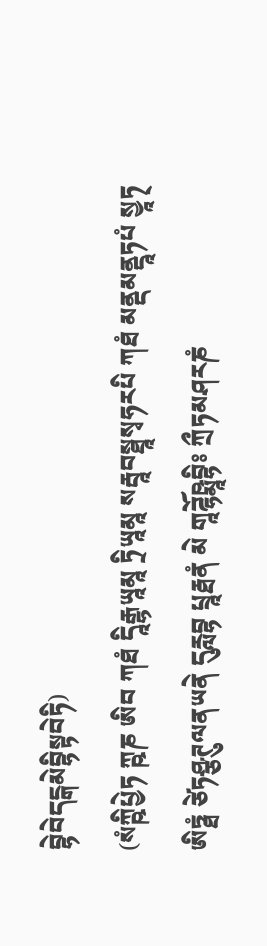བྷེབེདངྒམེབྷིསྟབེཏི)
(སཾཀྵིཔྱེཏ ཀྵཎ ཨིབ ཀཐཾ དཱིརྒྷཡཱམཱ ཏྲིཡཱམཱ སརྦཱབསྠཱསྭཧརཔི ཀཐཾ མནྡམནྡཱཏཔཾ སྱཱཏ྄
ཨིཏྠཾ ཙེཏཤྩཊུལནཡནེ དུརླབྷ པྲཱརྠནཾ མེ གཱཌྷོཥྨཱབྷིཿ ཀྲྀཏམཤརཎཾ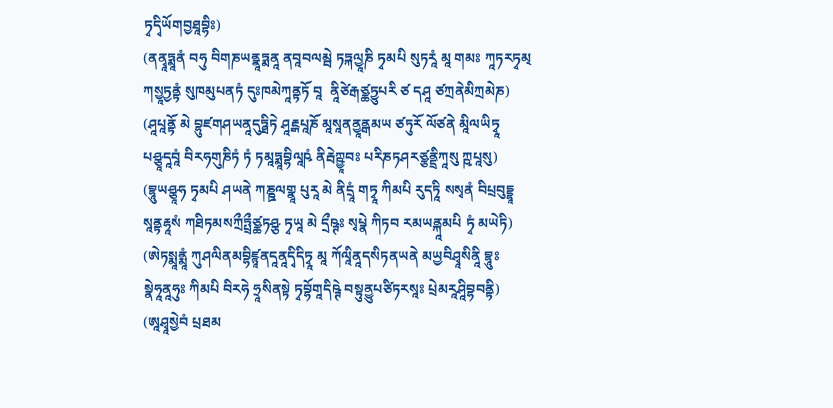ཏྭདྭིཡོགབྱཐཱབྷིཿ)
(ནནྭཱཏྨཱནཾ བཧུ བིགཎཡནྣཱཏྨནཱ ནབཱབལམྦེ ཏཏྐལྱཱཎི ཏྭམཔི སུཏརཱཾ མཱ གམཿ ཀཱཏརཏྭམ྄
ཀསྱཱཏྱནྟཾ སུཁམུཔནཏཾ དུཿཁམེཀཱནྟཏོ བཱ  ནཱིཙེརྒཙྪཏྱུཔརི ཙ དཤཱ ཙཀྲནེམིཀྲམེཎ)
(ཤཱཔཱནྟོ མེ བྷུཛགཤཡནཱདུཏྠིཏེ ཤཱརྔྒཔཱཎོ མཱསཱནནྱཱནྒམཡ ཙཏུརོ ལོཙནེ མཱིལཡིཏྭཱ
པཤྩཱདཱབཱཾ བིརཧགུཎིཏཾ ཏཾ ཏམཱཏྨཱབྷིལཱཥཾ ནིརྦེཀྵྱཱབཿ པརིཎཏཤརཙྩནྡྲིཀཱསུ ཀྵཔཱསུ)
(བྷཱུཡཤྩཱཧ ཏྭམཔི ཤཡནེ ཀཎྛལགྣཱ པུརཱ མེ ནིདྲཱཾ གཏྭཱ ཀིམཔི རུདཏཱི སསྭནཾ བིཔྲབུདྡྷཱ
སཱནྟརྷཱསཾ ཀཐིཏམསཀྲྀཏྤྲྀཙྪཏཤྩ ཏྭཡཱ མེ དྲྀཥྚཿ སྭཔྣེ ཀིཏབ རམཡནྐཱམཔི ཏྭཾ མཡེཏི)
(ཨེཏསྨཱནྨཱཾ ཀུཤལིནམབྷིཛྙཱནདཱནཱདྭིདིཏྭཱ མཱ ཀོལཱིནཱདསིཏནཡནེ མཡྱབིཤྭཱསིནཱི བྷཱུཿ
སྣེཧཱནཱཧུཿ ཀིམཔི བིརཧེ ཧྲཱསིནསྟེ ཏྭབྷོགཱདིཥྚེ བསྟུནྱུཔཙིཏརསཱཿ པྲེམརཱཤཱིབྷབནྟི)
(ཨཱཤྭཱསྱེབཾ པྲཐམ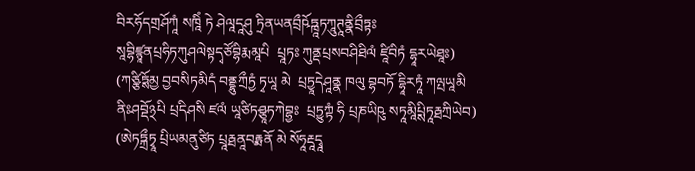བིརཧོདགྲཤོཀཱཾ སཁཱིཾ ཏེ ཤེལཱདཱཤུ ཏྲིནཡནབྲྀཥོཏྑཱཏཀཱུཊཱནྣིབྲྀཏྟཿ
སཱབྷིཛྙཱནཔྲཧིཏཀུཤལེསྟདྭཙོབྷིརྨམཱཔི  པྲཱཏཿ ཀུནྡཔྲསབཤིཐིལཾ ཛཱིབིཏཾ དྷཱརཡེཐཱཿ)
(ཀཙྩིཏྶོམྱ བྱབསིཏམིདཾ བནྡྷུཀྲྀཏྱཾ ཏྭཡཱ མེ  པྲཏྱཱདེཤཱནྣ ཁལུ བྷབཏོ དྷཱིརཏཱཾ ཀལྤཡཱམི
ནིཿཤབྡོ྅པི པྲདིཤསི ཛལཾ ཡཱཙིཏཤྩཱཏཀེབྷྱཿ  པྲཏྱུཀྟཾ ཧི པྲཎཡིཥུ སཏཱམཱིཔྶིཏཱརྠཀྲིཡེབ)
(ཨེཏཏྐྲྀཏྭཱ པྲིཡམནུཙིཏ པྲཱརྠནཱབརྟྨནོ མེ སོཧཱརྡཱདྭཱ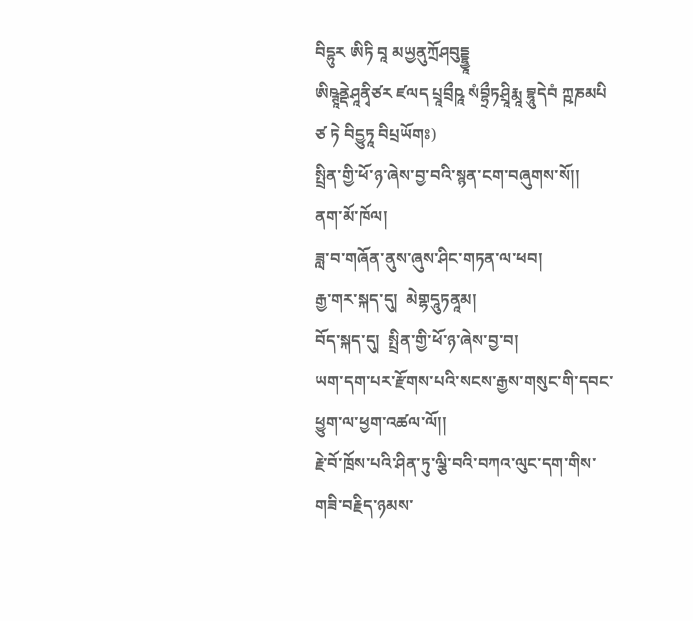བིདྷུར ཨིཏི བཱ མཡྱནུཀྲོཤབུདྡྷྱཱ
ཨིཥྚཱནྡེཤཱནྭིཙར ཛལད པྲཱབྲྀཥཱ སཾབྷྲྀཏཤྲཱིརྨཱ བྷཱུདེབཾ ཀྵཎམཔི ཙ ཏེ བིདྱུཏཱ བིཔྲཡོགཿ)
སྤྲིན་གྱི་ཕོ་ཉ་ཞེས་བྱ་བའི་སྙན་ངག་བཞུགས་སོ།།
ནག་མོ་ཁོལ།
ཟླ་བ་གཞོན་ནུས་ཞུས་ཤིང་གཏན་ལ་ཕབ།
རྒྱ་གར་སྐད་དུ།  མེགྷདཱུཏནཱམ།
བོད་སྐད་དུ།  སྤྲིན་གྱི་ཕོ་ཉ་ཞེས་བྱ་བ།
ཡག་དག་པར་རྫོགས་པའི་སངས་རྒྱས་གསུང་གི་དབང་ཕྱུག་ལ་ཕྱག་འཚལ་ལོ།།
རྗེ་བོ་ཁྲོས་པའི་ཤིན་ཏུ་ལྕི་བའི་བཀའ་ལུང་དག་གིས་གཟི་བརྗིད་ཉམས་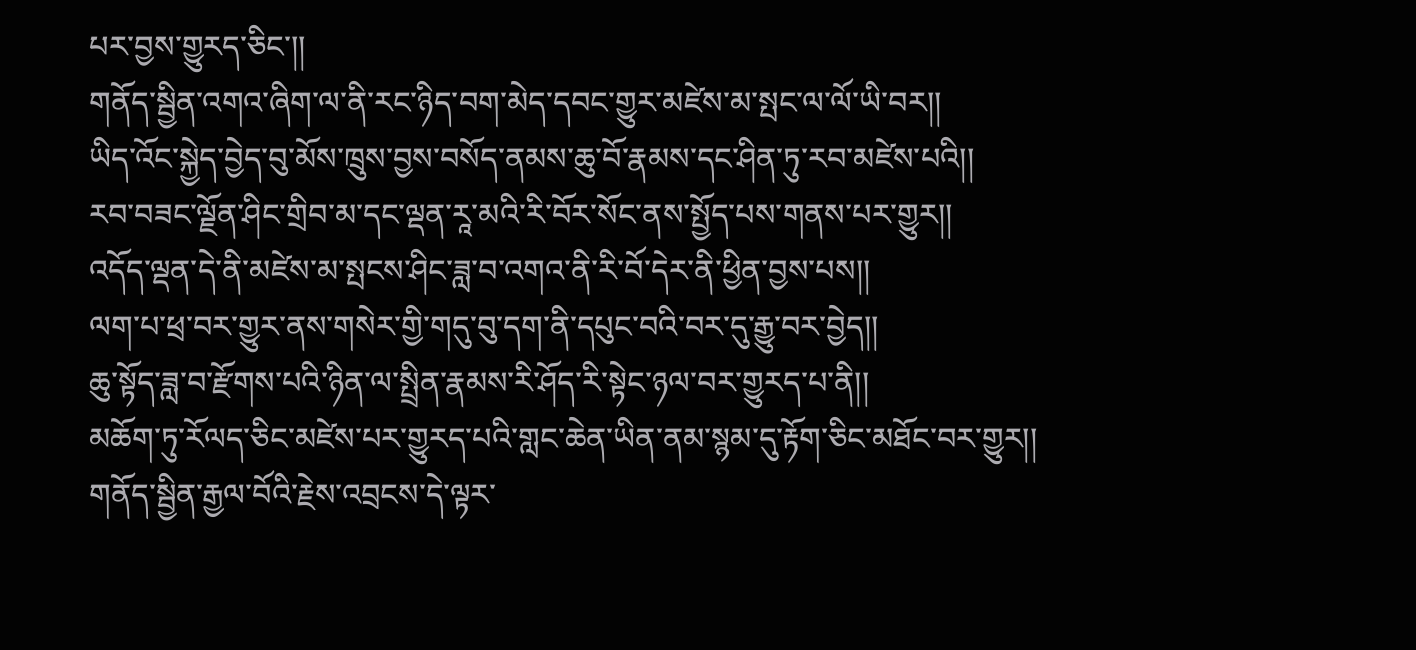པར་བྱས་གྱུརད་ཅིང་།།
གནོད་སྦྱིན་འགའ་ཞིག་ལ་ནི་རང་ཉིད་བག་མེད་དབང་གྱུར་མཛེས་མ་སྤང་ལ་ལོ་ཡི་བར།།
ཡིད་འོང་སྐྱེད་བྱེད་བུ་མོས་ཁྲུས་བྱས་བསོད་ནམས་ཆུ་བོ་རྣམས་དང་ཤིན་ཏུ་རབ་མཛེས་པའི།།
རབ་བཟང་ལྗོན་ཤིང་གྲིབ་མ་དང་ལྡན་རཱ་མའི་རི་བོར་སོང་ནས་སྤྱོད་པས་གནས་པར་གྱུར།།
འདོད་ལྡན་དེ་ནི་མཛེས་མ་སྤངས་ཤིང་ཟླ་བ་འགའ་ནི་རི་བོ་དེར་ནི་ཕྱིན་བྱས་པས།།
ལག་པ་ཕྲ་བར་གྱུར་ནས་གསེར་གྱི་གདུ་བུ་དག་ནི་དཔུང་བའི་བར་དུ་རྒྱུ་བར་བྱེད།།
ཆུ་སྟོད་ཟླ་བ་རྫོགས་པའི་ཉིན་ལ་སྤྲིན་རྣམས་རི་ཤོད་རི་སྟེང་ཉལ་བར་གྱུརད་པ་ནི།།
མཆོག་ཏུ་རོལད་ཅིང་མཛེས་པར་གྱུརད་པའི་གླང་ཆེན་ཡིན་ནམ་སྙམ་དུ་རྟོག་ཅིང་མཐོང་བར་གྱུར།།
གནོད་སྦྱིན་རྒྱལ་བོའི་རྗེས་འབྲངས་དེ་ལྟར་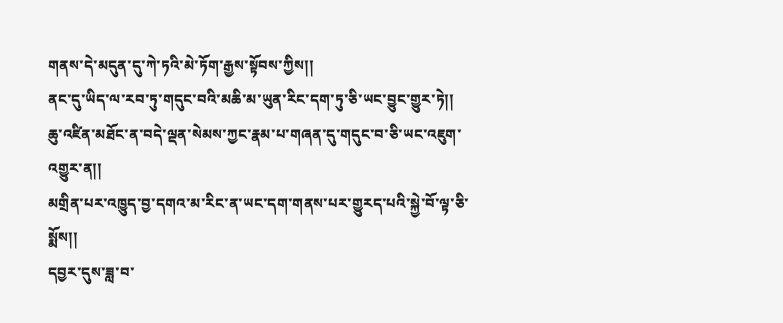གནས་དེ་མདུན་དུ་ཀེ་ཏའི་མེ་ཏོག་རྒྱས་སྟོབས་ཀྱིས།།
ནང་དུ་ཡིད་ལ་རབ་ཏུ་གདུང་བའི་མཆི་མ་ཡུན་རིང་དག་ཏུ་ཅི་ཡང་བྱུང་གྱུར་ཏེ།།
ཆུ་འཛིན་མཐོང་ན་བདེ་ལྡན་སེམས་ཀྱང་རྣམ་པ་གཞན་དུ་གདུང་བ་ཅི་ཡང་འཇུག་འགྱུར་ན།།
མགྲིན་པར་འཁྱུད་བྱ་དགའ་མ་རིང་ན་ཡང་དག་གནས་པར་གྱུརད་པའི་སྐྱེ་བོ་ལྟ་ཅི་སྨོས།།
དབྱར་དུས་ཟླ་བ་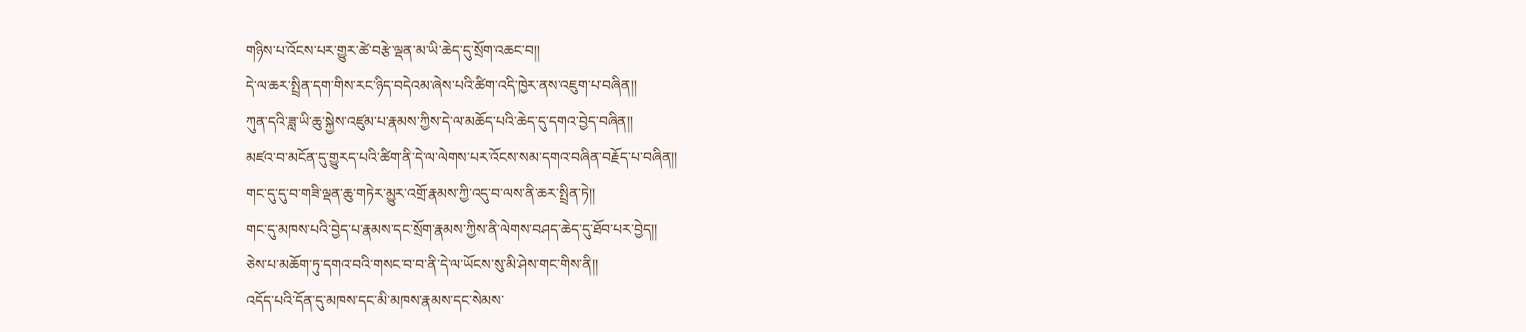གཉིས་པ་འོངས་པར་གྱུར་ཚེ་བརྩེ་ལྡན་མ་ཡི་ཆེད་དུ་སྲོག་འཆང་བ།།
དེ་ལ་ཆར་སྤྲིན་དག་གིས་རང་ཉིད་བདེའམ་ཞེས་པའི་ཚིག་འདི་ཁྱེར་ནས་འཇུག་པ་བཞིན།།
ཀུན་དའི་ཟླ་ཡི་ཆུ་སྐྱེས་འཛུམ་པ་རྣམས་ཀྱིས་དེ་ལ་མཆོད་པའི་ཆེད་དུ་དགའ་བྱེད་བཞིན།།
མཛའ་བ་མངོན་དུ་གྱུརད་པའི་ཚིག་ནི་དེ་ལ་ལེགས་པར་འོངས་སམ་དགའ་བཞིན་བརྗོད་པ་བཞིན།།
གང་དུ་དུ་བ་གཟི་ལྡན་ཆུ་གཏེར་མྱུར་འགྲོ་རྣམས་ཀྱི་འདུ་བ་ལས་ནི་ཆར་སྤྲིན་ཏེ།།
གང་དུ་མཁས་པའི་བྱེད་པ་རྣམས་དང་སྲོག་རྣམས་ཀྱིས་ནི་ལེགས་བཤད་ཆེད་དུ་ཐོབ་པར་བྱེད།།
ཅེས་པ་མཆོག་ཏུ་དགའ་བའི་གསང་བ་བ་ནི་དེ་ལ་ཡོངས་སུ་མི་ཤེས་གང་གིས་ནི།།
འདོད་པའི་དོན་དུ་མཁས་དང་མི་མཁས་རྣམས་དང་སེམས་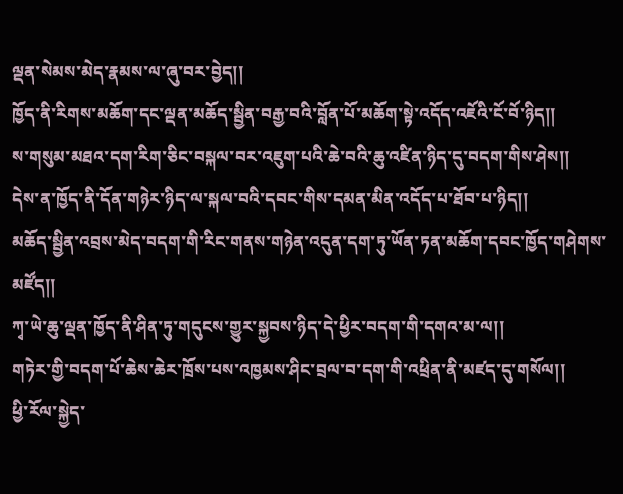ལྡན་སེམས་མེད་རྣམས་ལ་ཞུ་བར་བྱེད།།
ཁྱོད་ནི་རིགས་མཆོག་དང་ལྡན་མཆོད་སྦྱིན་བརྒྱ་བའི་བློན་པོ་མཆོག་སྟེ་འདོད་འཇོའི་ངོ་བོ་ཉིད།།
ས་གསུམ་མཐའ་དག་རིག་ཅིང་བསྐལ་བར་འཇུག་པའི་ཆེ་བའི་ཆུ་འཛིན་ཉིད་དུ་བདག་གིས་ཤེས།།
དེས་ན་ཁྱོད་ནི་དོན་གཉེར་ཉིད་ལ་སྐལ་བའི་དབང་གིས་དམན་མིན་འདོད་པ་ཐོབ་པ་ཉིད།།
མཆོད་སྦྱིན་འབྲས་མེད་བདག་གི་རིང་གནས་གཉེན་འདུན་དག་ཏུ་ཡོན་ཏན་མཆོག་དབང་ཁྱོད་གཤེགས་མཛོད།།
ཀྭ་ཡེ་ཆུ་ལྡན་ཁྱོད་ནི་ཤིན་ཏུ་གདུངས་གྱུར་སྐྱབས་ཉིད་དེ་ཕྱིར་བདག་གི་དགའ་མ་ལ།།
གཏེར་གྱི་བདག་པོ་ཆེས་ཆེར་ཁྲོས་པས་འཁྱམས་ཤིང་བྲལ་བ་དག་གི་འཕྲིན་ནི་མཛད་དུ་གསོལ།།
ཕྱི་རོལ་སྐྱེད་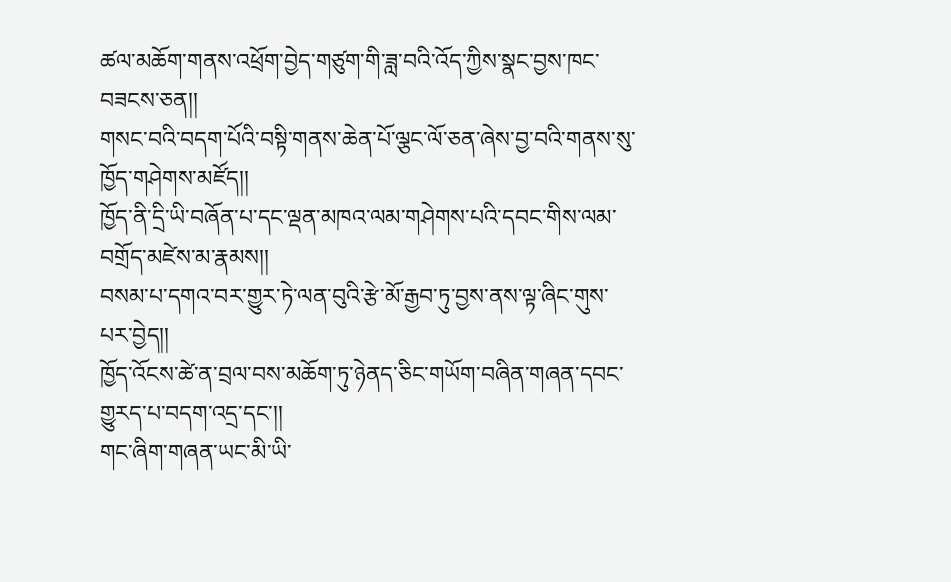ཚལ་མཆོག་གནས་འཕྲོག་བྱེད་གཙུག་གི་ཟླ་བའི་འོད་ཀྱིས་སྣང་བྱས་ཁང་བཟངས་ཅན།།
གསང་བའི་བདག་པོའི་བསྟི་གནས་ཆེན་པོ་ལྕང་ལོ་ཅན་ཞེས་བྱ་བའི་གནས་སུ་ཁྱོད་གཤེགས་མཛོད།།
ཁྱོད་ནི་དྲི་ཡི་བཞོན་པ་དང་ལྡན་མཁའ་ལམ་གཤེགས་པའི་དབང་གིས་ལམ་བགྲོད་མཛེས་མ་རྣམས།།
བསམ་པ་དགའ་བར་གྱུར་ཏེ་ལན་བུའི་རྩེ་མོ་རྒྱབ་ཏུ་བྱས་ནས་ལྟ་ཞིང་གུས་པར་བྱེད།།
ཁྱོད་འོངས་ཚེ་ན་བྲལ་བས་མཆོག་ཏུ་ཉེནད་ཅིང་གཡོག་བཞིན་གཞན་དབང་གྱུརད་པ་བདག་འདྲ་དང་།།
གང་ཞིག་གཞན་ཡང་མི་ཡི་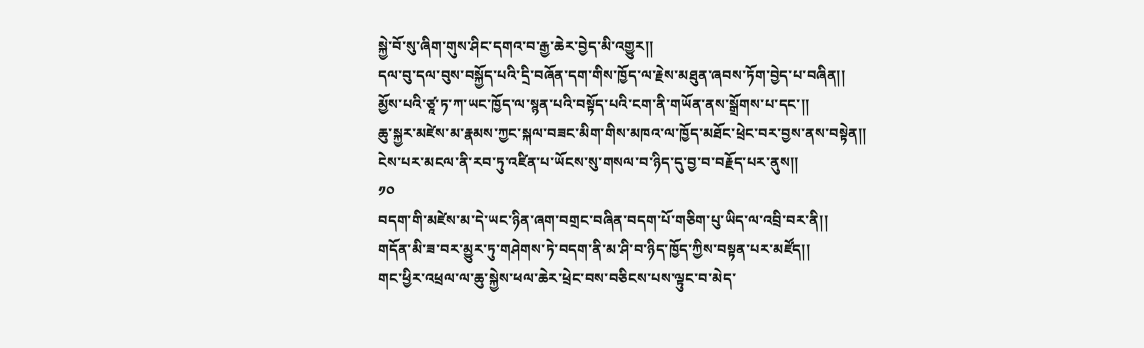སྐྱེ་བོ་སུ་ཞིག་གུས་ཤིང་དགའ་བ་རྒྱ་ཆེར་བྱེད་མི་འགྱུར།།
དལ་བུ་དལ་བུས་བསྐྱོད་པའི་དྲི་བཞོན་དག་གིས་ཁྱོད་ལ་རྗེས་མཐུན་ཞབས་ཏོག་བྱེད་པ་བཞིན།།
མྱོས་པའི་ཙཱ་ཏ་ཀ་ཡང་ཁྱོད་ལ་སྙན་པའི་བསྟོད་པའི་ངག་ནི་གཡོན་ནས་སྒྲོགས་པ་དང་།།
ཆུ་སྐྱར་མཛེས་མ་རྣམས་ཀྱང་སྐལ་བཟང་མིག་གིས་མཁའ་ལ་ཁྱོད་མཐོང་ཕྲེང་བར་བྱས་ནས་བསྟེན།།
ངེས་པར་མངལ་ནི་རབ་ཏུ་འཛིན་པ་ཡོངས་སུ་གསལ་བ་ཉིད་དུ་བྱ་བ་བརྗོད་པར་ནུས།།
༡༠
བདག་གི་མཛེས་མ་དེ་ཡང་ཉིན་ཞག་བགྲང་བཞིན་བདག་པོ་གཅིག་པུ་ཡིད་ལ་འབྲི་བར་ནི།།
གདོན་མི་ཟ་བར་མྱུར་ཏུ་གཤེགས་ཏེ་བདག་ནི་མ་ཤི་བ་ཉིད་ཁྱོད་ཀྱིས་བསྟན་པར་མཛོད།།
གང་ཕྱིར་འཕྲལ་ལ་ཆུ་སྐྱེས་ཕལ་ཆེར་ཕྲེང་བས་བཅིངས་པས་ལྟུང་བ་མེད་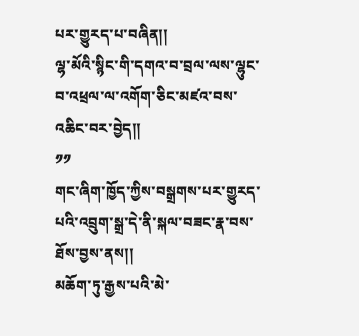པར་གྱུརད་པ་བཞིན།།
ལྷ་མོའི་སྙིང་གི་དགའ་བ་བྲལ་ལས་ལྷུང་བ་འཕྲལ་ལ་འགོག་ཅིང་མཛའ་བས་འཆིང་བར་བྱེད།།
༡༡
གང་ཞིག་ཁྱོད་ཀྱིས་བསྒྲགས་པར་གྱུརད་པའི་འབྲུག་སྒྲ་དེ་ནི་སྐལ་བཟང་རྣ་བས་ཐོས་བྱས་ནས།།
མཆོག་ཏུ་རྒྱས་པའི་མེ་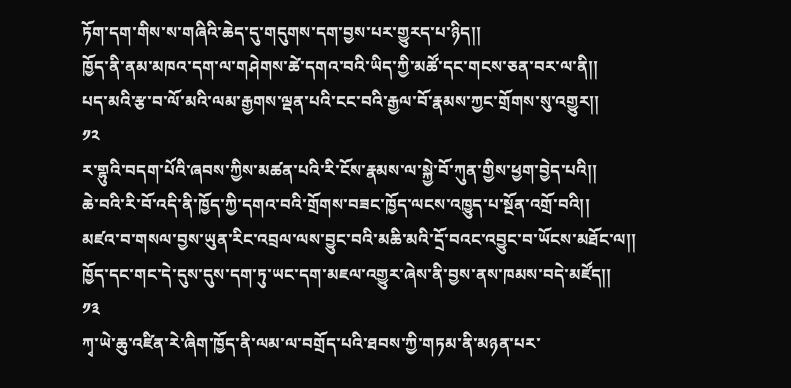ཏོག་དག་གིས་ས་གཞིའི་ཆེད་དུ་གདུགས་དག་བྱས་པར་གྱུརད་པ་ཉིད།།
ཁྱོད་ནི་ནམ་མཁའ་དག་ལ་གཤེགས་ཚེ་དགའ་བའི་ཡིད་ཀྱི་མཚོ་དང་གངས་ཅན་བར་ལ་ནི།།
པད་མའི་རྩ་བ་ལོ་མའི་ལམ་རྒྱགས་ལྡན་པའི་ངང་བའི་རྒྱལ་བོ་རྣམས་ཀྱང་གྲོགས་སུ་འགྱུར།།
༡༢
ར་གྷུའི་བདག་པོའི་ཞབས་ཀྱིས་མཚན་པའི་རི་ངོས་རྣམས་ལ་སྐྱེ་བོ་ཀུན་གྱིས་ཕྱག་བྱེད་པའི།།
ཆེ་བའི་རི་བོ་འདི་ནི་ཁྱོད་ཀྱི་དགའ་བའི་གྲོགས་བཟང་ཁྱོད་ལངས་འཁྱུད་པ་སྔོན་འགྲོ་བའི།།
མཛའ་བ་གསལ་བྱས་ཡུན་རིང་འབྲལ་ལས་བྱུང་བའི་མཆི་མའི་དྲོ་བའང་འབྱུང་བ་ཡོངས་མཐོང་ལ།།
ཁྱོད་དང་གང་དེ་དུས་དུས་དག་ཏུ་ཡང་དག་མཇལ་འགྱུར་ཞེས་ནི་བྱས་ནས་ཁམས་བདེ་མཛོད།།
༡༣
ཀྭ་ཡེ་ཆུ་འཛིན་རེ་ཞིག་ཁྱོད་ནི་ལམ་ལ་བགྲོད་པའི་ཐབས་ཀྱི་གཏམ་ནི་མཉན་པར་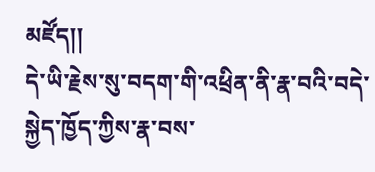མཛོད།།
དེ་ཡི་རྗེས་སུ་བདག་གི་འཕྲིན་ནི་རྣ་བའི་བདེ་སྐྱེད་ཁྱོད་ཀྱིས་རྣ་བས་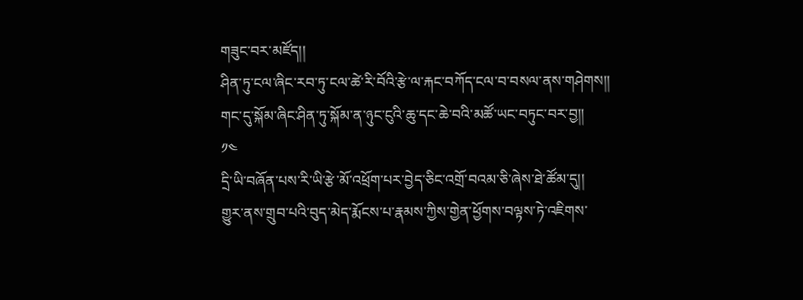གཟུང་བར་མཛོད།།
ཤིན་ཏུ་ངལ་ཞིང་རབ་ཏུ་ངལ་ཚེ་རི་བོའི་རྩེ་ལ་རྐང་བཀོད་ངལ་བ་བསལ་ནས་གཤེགས།།
གང་དུ་སྐོམ་ཞིང་ཤིན་ཏུ་སྐོམ་ན་ཉུང་ངུའི་ཆུ་དང་ཆེ་བའི་མཚོ་ཡང་བཏུང་བར་བྱ།།
༡༤
དྲི་ཡི་བཞོན་པས་རི་ཡི་རྩེ་མོ་འཕྲོག་པར་བྱེད་ཅིང་འགྲོ་བའམ་ཅི་ཞེས་ཐེ་ཚོམ་དུ།།
གྱུར་ནས་གྲུབ་པའི་བུད་མེད་རྨོངས་པ་རྣམས་ཀྱིས་གྱེན་ཕྱོགས་བལྟས་ཏེ་འཇིགས་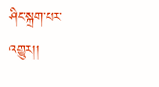ཤིང་སྐྲག་པར་འགྱུར།།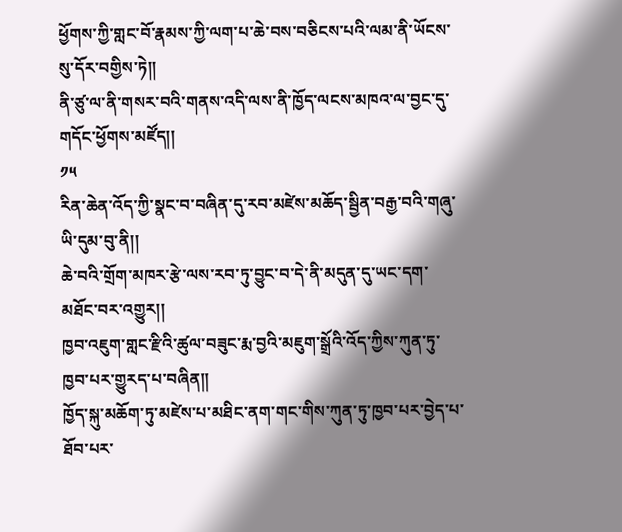ཕྱོགས་ཀྱི་གླང་བོ་རྣམས་ཀྱི་ལག་པ་ཆེ་བས་བཅིངས་པའི་ལམ་ནི་ཡོངས་སུ་དོར་བགྱིས་ཏེ།།
ནི་ཙུ་ལ་ནི་གསར་བའི་གནས་འདི་ལས་ནི་ཁྱོད་ལངས་མཁའ་ལ་བྱང་དུ་གདོང་ཕྱོགས་མཛོད།།
༡༥
རིན་ཆེན་འོད་ཀྱི་སྣང་བ་བཞིན་དུ་རབ་མཛེས་མཆོད་སྦྱིན་བརྒྱ་བའི་གཞུ་ཡི་དུམ་བུ་ནི།།
ཆེ་བའི་གྲོག་མཁར་རྩེ་ལས་རབ་ཏུ་བྱུང་བ་དེ་ནི་མདུན་དུ་ཡང་དག་མཐོང་བར་འགྱུར།།
ཁྱབ་འཇུག་གླང་རྫིའི་ཚུལ་བཟུང་རྨ་བྱའི་མཇུག་སྒྲོའི་འོད་ཀྱིས་ཀུན་ཏུ་ཁྱབ་པར་གྱུརད་པ་བཞིན།།
ཁྱོད་སྐུ་མཆོག་ཏུ་མཛེས་པ་མཐིང་ནག་གང་གིས་ཀུན་ཏུ་ཁྱབ་པར་བྱེད་པ་ཐོབ་པར་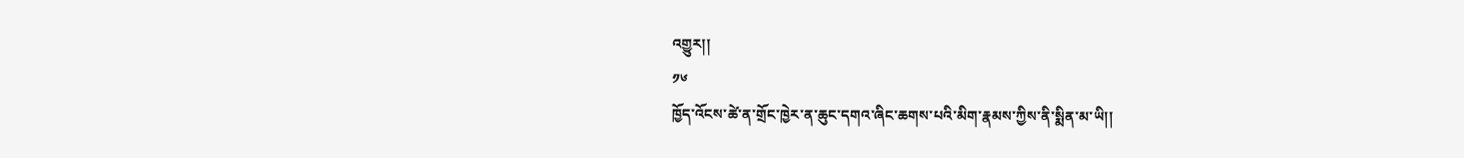འགྱུར།།
༡༦
ཁྱོད་འོངས་ཚེ་ན་གྲོང་ཁྱེར་ན་ཆུང་དགའ་ཞིང་ཆགས་པའི་མིག་རྣམས་ཀྱིས་ནི་སྨིན་མ་ཡི།།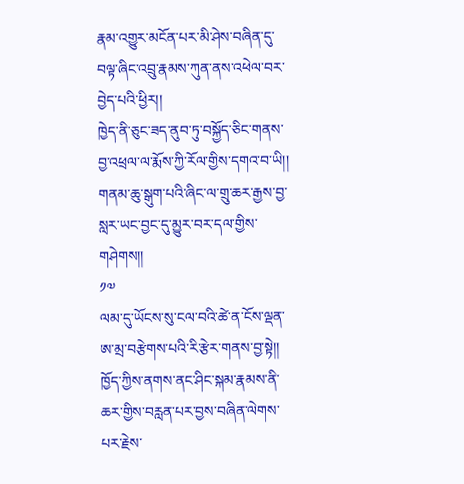རྣམ་འགྱུར་མངོན་པར་མི་ཤེས་བཞིན་དུ་བལྟ་ཞིང་འབྲུ་རྣམས་ཀུན་ནས་འཕེལ་བར་བྱེད་པའི་ཕྱིར།།
ཁྱེད་ནི་ཅུང་ཟད་ནུབ་ཏུ་བསྐྱོད་ཅིང་གནས་བྱ་འཕྲལ་ལ་རྨོས་ཀྱི་རོལ་གྱིས་དགའ་བ་ཡི།།
གནམ་ཆུ་སྒུག་པའི་ཞིང་ལ་གྲུ་ཆར་རྒྱས་བྱ་སླར་ཡང་བྱང་དུ་མྱུར་བར་དལ་གྱིས་གཤེགས།།
༡༧
ལམ་དུ་ཡོངས་སུ་ངལ་བའི་ཚེ་ན་ངོས་ལྡན་ཨ་མྲ་བརྩེགས་པའི་རི་རྩེར་གནས་བྱ་སྟེ།།
ཁྱོད་ཀྱིས་ནགས་ནང་ཤིང་སྐམ་རྣམས་ནི་ཆར་གྱིས་བརླན་པར་བྱས་བཞིན་ལེགས་པར་རྗེས་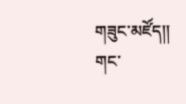གཟུང་མཛོད།།
གང་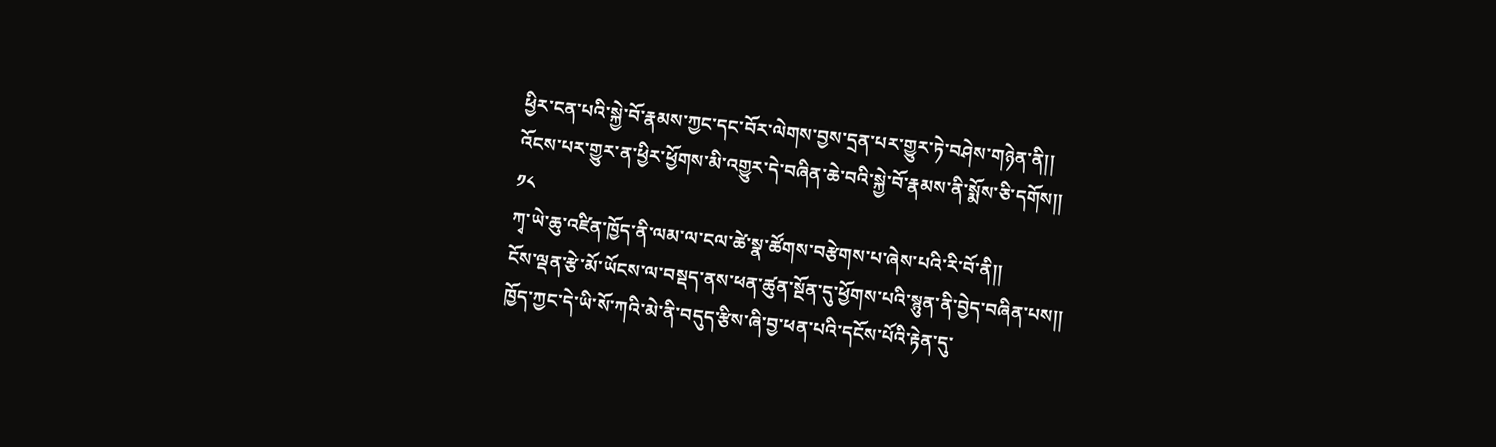ཕྱིར་ངན་པའི་སྐྱེ་བོ་རྣམས་ཀྱང་དང་བོར་ལེགས་བྱས་དྲན་པར་གྱུར་ཏེ་བཤེས་གཉེན་ནི།།
འོངས་པར་གྱུར་ན་ཕྱིར་ཕྱོགས་མི་འགྱུར་དེ་བཞིན་ཆེ་བའི་སྐྱེ་བོ་རྣམས་ནི་སྨོས་ཅི་དགོས།།
༡༨
ཀྭ་ཡེ་ཆུ་འཛིན་ཁྱོད་ནི་ལམ་ལ་ངལ་ཚེ་སྣ་ཚོགས་བརྩེགས་པ་ཞེས་པའི་རི་བོ་ནི།།
ངོས་ལྡན་རྩེ་མོ་ཡོངས་ལ་བསྡད་ནས་ཕན་ཚུན་སྔོན་དུ་ཕྱོགས་པའི་སྙུན་ནི་བྱེད་བཞིན་པས།།
ཁྱོད་ཀྱང་དེ་ཡི་སོ་ཀའི་མེ་ནི་བདུད་རྩིས་ཞི་བྱ་ཕན་པའི་དངོས་པོའི་རྟེན་དུ་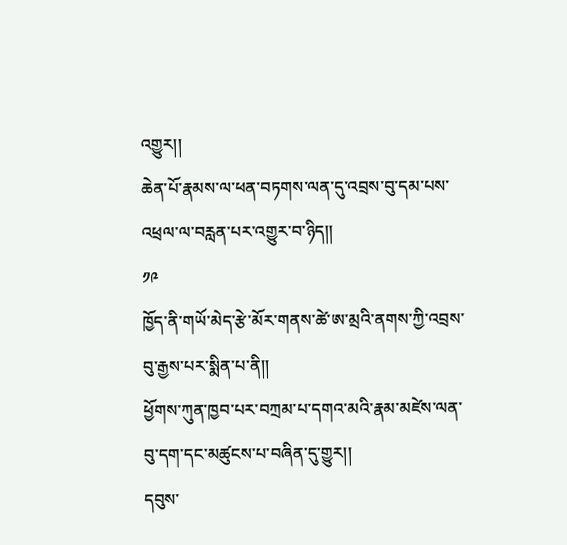འགྱུར།།
ཆེན་པོ་རྣམས་ལ་ཕན་བཏགས་ལན་དུ་འབྲས་བུ་དམ་པས་འཕྲལ་ལ་བརླན་པར་འགྱུར་བ་ཉིད།།
༡༩
ཁྱོད་ནི་གཡོ་མེད་རྩེ་མོར་གནས་ཚེ་ཨ་མྲའི་ནགས་ཀྱི་འབྲས་བུ་རྒྱས་པར་སྨིན་པ་ནི།།
ཕྱོགས་ཀུན་ཁྱབ་པར་བཀྲམ་པ་དགའ་མའི་རྣམ་མཛེས་ལན་བུ་དག་དང་མཚུངས་པ་བཞིན་དུ་གྱུར།།
དབུས་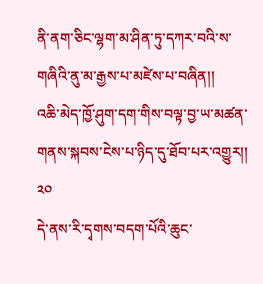ནི་ནག་ཅིང་ལྷག་མ་ཤིན་ཏུ་དཀར་བའི་ས་གཞིའི་ནུ་མ་རྒྱས་པ་མཛེས་པ་བཞིན།།
འཆི་མེད་ཁྱོ་ཤུག་དག་གིས་བལྟ་བྱ་ཡ་མཚན་གནས་སྐབས་ངེས་པ་ཉིད་དུ་ཐོབ་པར་འགྱུར།།
༢༠
དེ་ནས་རི་དྭགས་བདག་པོའི་ཆུང་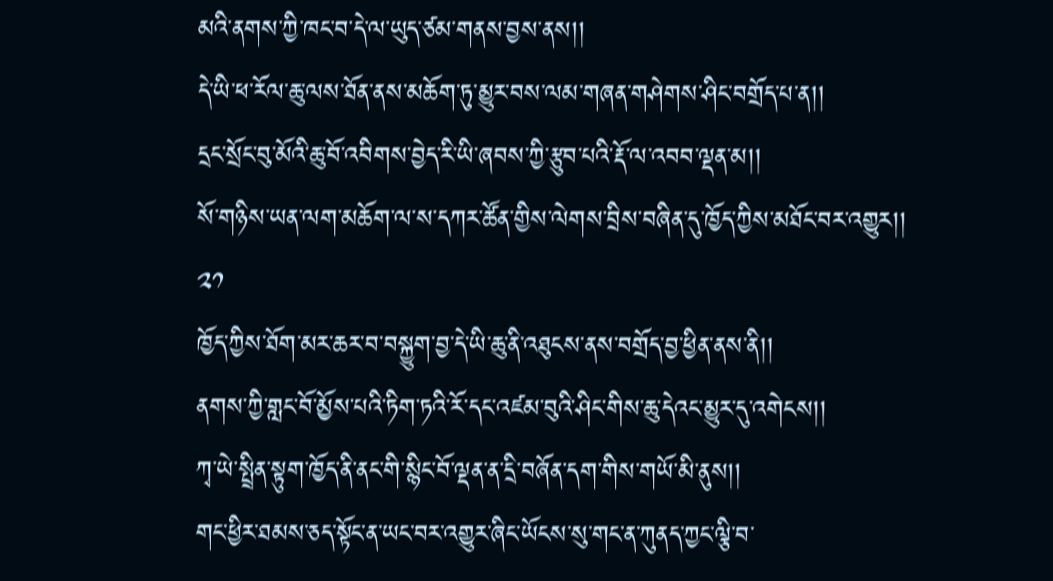མའི་ནགས་ཀྱི་ཁང་བ་དེ་ལ་ཡུད་ཙམ་གནས་བྱས་ནས།།
དེ་ཡི་ཕ་རོལ་ཆུ་ལས་ཐོན་ནས་མཆོག་ཏུ་མྱུར་བས་ལམ་གཞན་གཤེགས་ཤིང་བགྲོད་པ་ན།།
དྲང་སྲོང་བུ་མོའི་ཆུ་བོ་འབིགས་བྱེད་རི་ཡི་ཞབས་ཀྱི་རྩུབ་པའི་རྡོ་ལ་འབབ་ལྡན་མ།།
སོ་གཉིས་ཡན་ལག་མཆོག་ལ་ས་དཀར་ཚོན་གྱིས་ལེགས་བྲིས་བཞིན་དུ་ཁྱོད་ཀྱིས་མཐོང་བར་འགྱུར།།
༢༡
ཁྱོད་ཀྱིས་ཐོག་མར་ཆར་བ་བསྐྱུག་བྱ་དེ་ཡི་ཆུ་ནི་འཐུངས་ནས་བགྲོད་བྱ་ཕྱིན་ནས་ནི།།
ནགས་ཀྱི་གླང་བོ་མྱོས་པའི་ཏིག་ཏའི་རོ་དང་འཛམ་བུའི་ཤིང་གིས་ཆུ་དེའང་མྱུར་དུ་འགེངས།།
ཀྭ་ཡེ་སྤྲིན་སྟུག་ཁྱོད་ནི་ནང་གི་སྙིང་བོ་ལྡན་ན་དྲི་བཞོན་དག་གིས་གཡོ་མི་ནུས།།
གང་ཕྱིར་ཐམས་ཅད་སྟོང་ན་ཡང་བར་འགྱུར་ཞིང་ཡོངས་སུ་གང་ན་ཀུནད་ཀྱང་ལྕི་བ་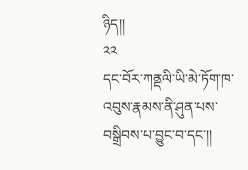ཉིད།།
༢༢
དང་བོར་ཀནྡལི་ཡི་མེ་ཏོག་ཁ་འབུས་རྣམས་ནི་ཤུན་པས་བསྒྲིབས་པ་བྱུང་བ་དང་།།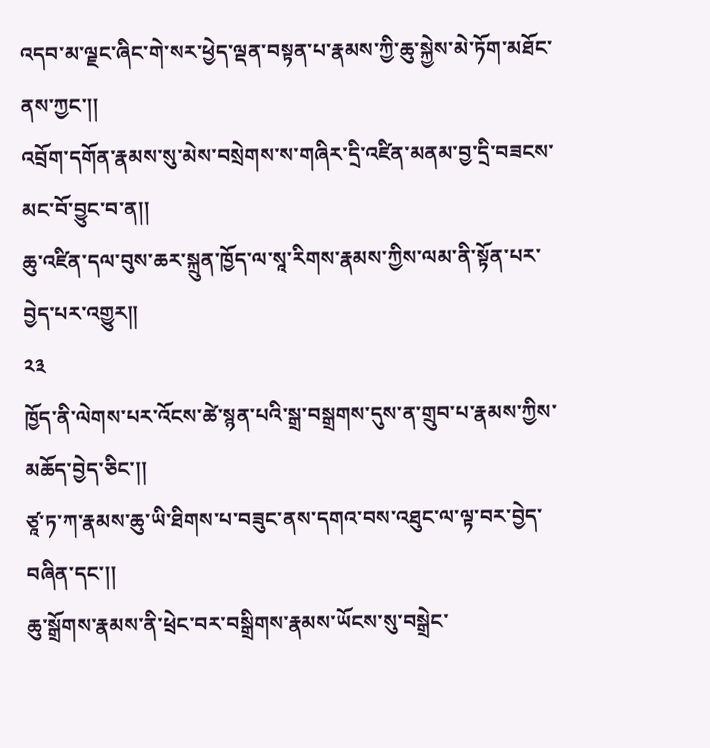འདབ་མ་ལྗང་ཞིང་གེ་སར་ཕྱེད་ལྡན་བསྟན་པ་རྣམས་ཀྱི་ཆུ་སྐྱེས་མེ་ཏོག་མཐོང་ནས་ཀྱང་།།
འབྲོག་དགོན་རྣམས་སུ་མེས་བསྲེགས་ས་གཞིར་དྲི་འཛིན་མནམ་བྱ་དྲི་བཟངས་མང་བོ་བྱུང་བ་ན།།
ཆུ་འཛིན་དལ་བུས་ཆར་སྐྲུན་ཁྱོད་ལ་སཱ་རིགས་རྣམས་ཀྱིས་ལམ་ནི་སྟོན་པར་བྱེད་པར་འགྱུར།།
༢༣
ཁྱོད་ནི་ལེགས་པར་འོངས་ཚེ་སྙན་པའི་སྒྲ་བསྒྲགས་དུས་ན་གྲུབ་པ་རྣམས་ཀྱིས་མཆོད་བྱེད་ཅིང་།།
ཙཱ་ཏ་ཀ་རྣམས་ཆུ་ཡི་ཐིགས་པ་བཟུང་ནས་དགའ་བས་འཐུང་ལ་ལྟ་བར་བྱེད་བཞིན་དང་།།
ཆུ་སྒྲོགས་རྣམས་ནི་ཕྲེང་བར་བསྒྲིགས་རྣམས་ཡོངས་སུ་བསྒྲེང་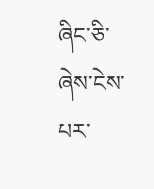ཞིང་ཅི་ཞེས་ངེས་པར་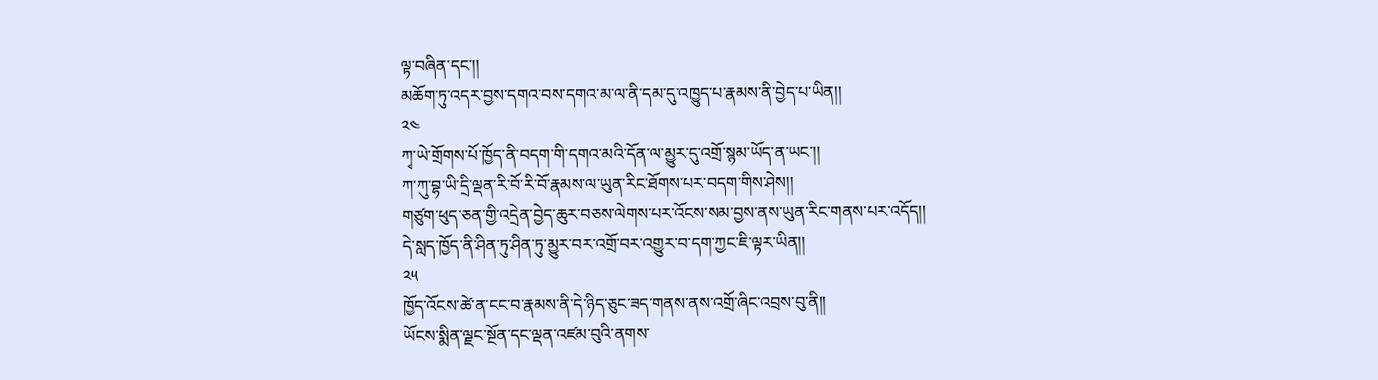ལྟ་བཞིན་དང་།།
མཆོག་ཏུ་འདར་བྱས་དགའ་བས་དགའ་མ་ལ་ནི་དམ་དུ་འཁྱུད་པ་རྣམས་ནི་བྱེད་པ་ཡིན།།
༢༤
ཀྭ་ཡེ་གྲོགས་པོ་ཁྱོད་ནི་བདག་གི་དགའ་མའི་དོན་ལ་མྱུར་དུ་འགྲོ་སྙམ་ཡོད་ན་ཡང་།།
ཀ་ཀུ་བྷ་ཡི་དྲི་ལྡན་རི་བོ་རི་བོ་རྣམས་ལ་ཡུན་རིང་ཐོགས་པར་བདག་གིས་ཤེས།།
གཙུག་ཕུད་ཅན་གྱི་འདྲེན་བྱེད་ཆུར་བཅས་ལེགས་པར་འོངས་སམ་བྱས་ནས་ཡུན་རིང་གནས་པར་འདོད།།
དེ་སླད་ཁྱོད་ནི་ཤིན་ཏུ་ཤིན་ཏུ་མྱུར་བར་འགྲོ་བར་འགྱུར་བ་དག་ཀྱང་ཇི་ལྟར་ཡིན།།
༢༥
ཁྱོད་འོངས་ཚེ་ན་ངང་བ་རྣམས་ནི་དེ་ཉིད་ཅུང་ཟད་གནས་ནས་འགྲོ་ཞིང་འབྲས་བུ་ནི།།
ཡོངས་སྨིན་ལྗང་སྔོན་དང་ལྡན་འཛམ་བུའི་ནགས་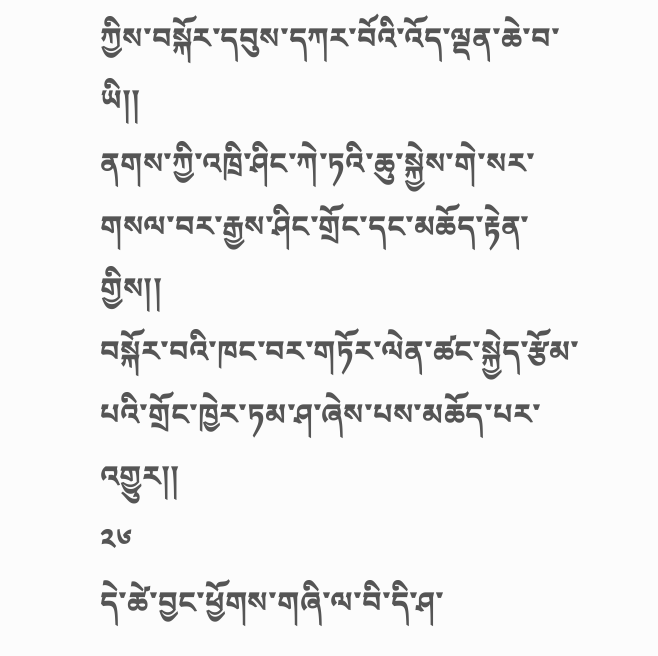ཀྱིས་བསྐོར་དབུས་དཀར་བོའི་འོད་ལྡན་ཆེ་བ་ཡི།།
ནགས་ཀྱི་འཁྲི་ཤིང་ཀེ་ཏའི་ཆུ་སྐྱེས་གེ་སར་གསལ་བར་རྒྱས་ཤིང་གྲོང་དང་མཆོད་རྟེན་གྱིས།།
བསྐོར་བའི་ཁང་བར་གཏོར་ལེན་ཚང་སྐྱེད་རྩོམ་པའི་གྲོང་ཁྱེར་ཏམ་ཤ་ཞེས་པས་མཆོད་པར་འགྱུར།།
༢༦
དེ་ཚེ་བྱང་ཕྱོགས་གཞི་ལ་བི་དི་ཤ་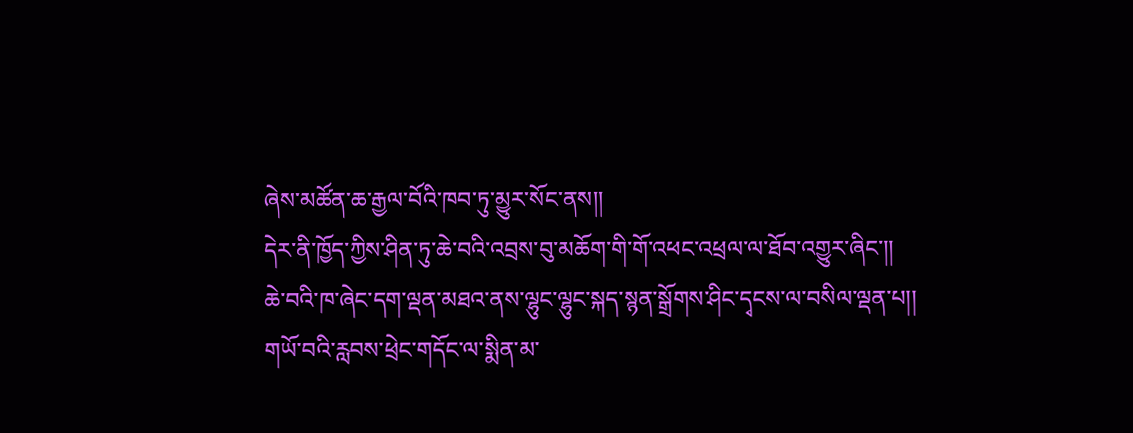ཞེས་མཚོན་ཆ་རྒྱལ་བོའི་ཁབ་ཏུ་མྱུར་སོང་ནས།།
དེར་ནི་ཁྱོད་ཀྱིས་ཤིན་ཏུ་ཆེ་བའི་འབྲས་བུ་མཆོག་གི་གོ་འཕང་འཕྲལ་ལ་ཐོབ་འགྱུར་ཞིང་།།
ཆེ་བའི་ཁ་ཞེང་དག་ལྡན་མཐའ་ནས་ལྷུང་ལྷུང་སྐད་སྙན་སྒྲོགས་ཤིང་དྭངས་ལ་བསིལ་ལྡན་པ།།
གཡོ་བའི་རླབས་ཕྲེང་གདོང་ལ་སྨིན་མ་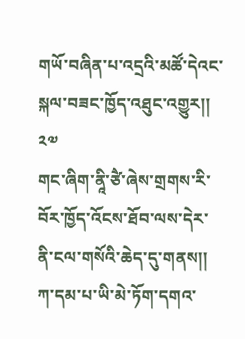གཡོ་བཞིན་པ་འདྲའི་མཚོ་དེའང་སྐལ་བཟང་ཁྱོད་འཐུང་འགྱུར།།
༢༧
གང་ཞིག་ནཱི་ཙཻ་ཞེས་གྲགས་རི་བོར་ཁྱོད་འོངས་ཐོབ་ལས་དེར་ནི་ངལ་གསོའི་ཆེད་དུ་གནས།།
ཀ་དམ་པ་ཡི་མེ་ཏོག་དགའ་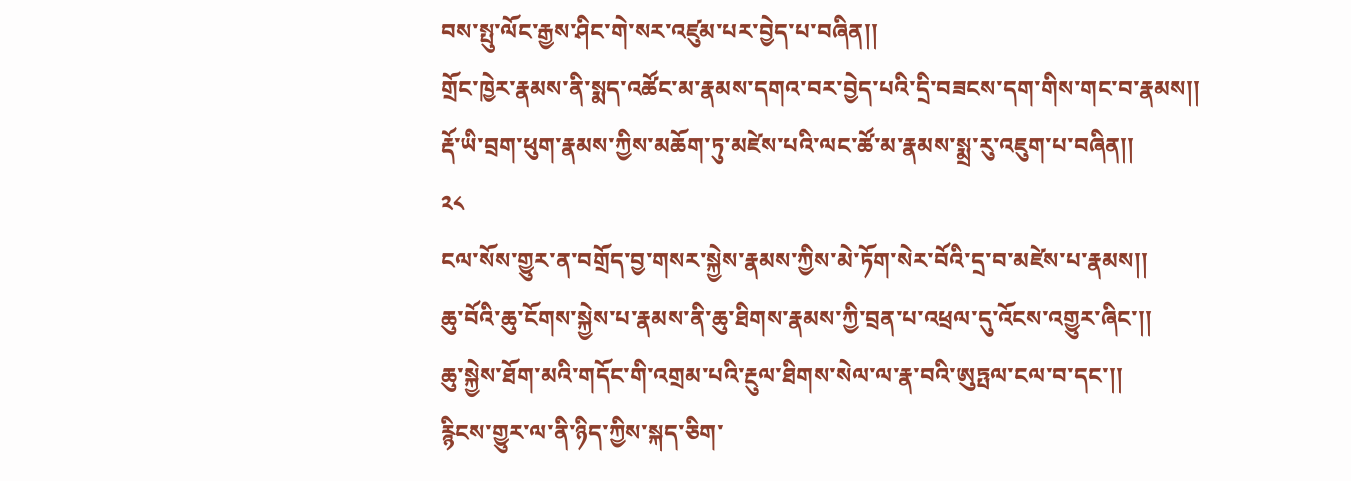བས་སྤུ་ལོང་རྒྱས་ཤིང་གེ་སར་འཛུམ་པར་བྱེད་པ་བཞིན།།
གྲོང་ཁྱེར་རྣམས་ནི་སྨད་འཚོང་མ་རྣམས་དགའ་བར་བྱེད་པའི་དྲི་བཟངས་དག་གིས་གང་བ་རྣམས།།
རྡོ་ཡི་བྲག་ཕུག་རྣམས་ཀྱིས་མཆོག་ཏུ་མཛེས་པའི་ལང་ཚོ་མ་རྣམས་སྨྲ་རུ་འཇུག་པ་བཞིན།།
༢༨
ངལ་སོས་གྱུར་ན་བགྲོད་བྱ་གསར་སྐྱེས་རྣམས་ཀྱིས་མེ་ཏོག་སེར་བོའི་དྲ་བ་མཛེས་པ་རྣམས།།
ཆུ་བོའི་ཆུ་ངོགས་སྐྱེས་པ་རྣམས་ནི་ཆུ་ཐིགས་རྣམས་ཀྱི་བྲན་པ་འཕྲལ་དུ་འོངས་འགྱུར་ཞིང་།།
ཆུ་སྐྱེས་ཐོག་མའི་གདོང་གི་འགྲམ་པའི་རྔུལ་ཐིགས་སེལ་ལ་རྣ་བའི་ཨུཏྤལ་ངལ་བ་དང་།།
རྙིངས་གྱུར་ལ་ནི་ཉིད་ཀྱིས་སྐད་ཅིག་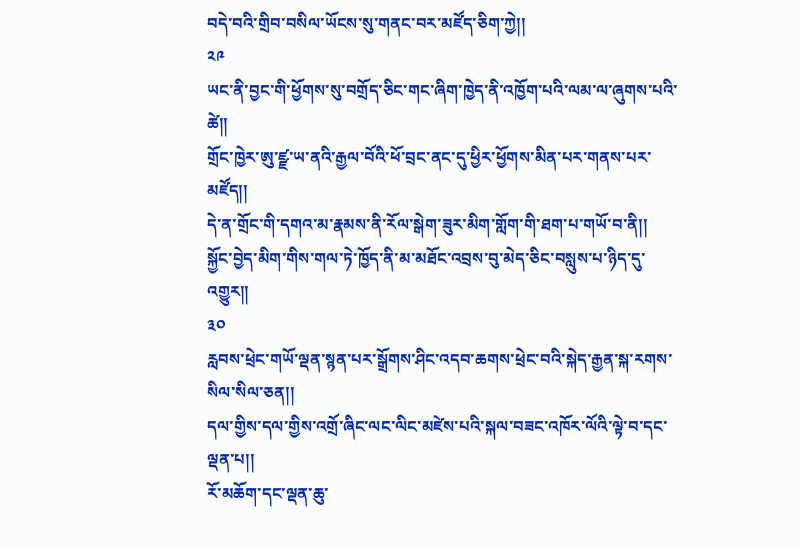བདེ་བའི་གྲིབ་བསིལ་ཡོངས་སུ་གནང་བར་མཛོད་ཅིག་ཀྱེ།།
༢༩
ཡང་ནི་བྱང་གི་ཕྱོགས་སུ་བགྲོད་ཅིང་གང་ཞིག་ཁྱེད་ནི་འཁྱོག་པའི་ལམ་ལ་ཞུགས་པའི་ཚེ།།
གྲོང་ཁྱེར་ཨུ་ཛྫ་ཡ་ནའི་རྒྱལ་བོའི་ཕོ་བྲང་ནང་དུ་ཕྱིར་ཕྱོགས་མིན་པར་གནས་པར་མཛོད།།
དེ་ན་གྲོང་གི་དགའ་མ་རྣམས་ནི་རོལ་སྒེག་ཟུར་མིག་གློག་གི་ཐག་པ་གཡོ་བ་ནི།།
སྐྱོང་བྱེད་མིག་གིས་གལ་ཏེ་ཁྱོད་ནི་མ་མཐོང་འབྲས་བུ་མེད་ཅིང་བསླུས་པ་ཉིད་དུ་འགྱུར།།
༣༠
རླབས་ཕྲེང་གཡོ་ལྡན་སྙན་པར་སྒྲོགས་ཤིང་འདབ་ཆགས་ཕྲེང་བའི་སྐེད་རྒྱན་སྐ་རགས་སིལ་སིལ་ཅན།།
དལ་གྱིས་དལ་གྱིས་འགྲོ་ཞིང་ལང་ལིང་མཛེས་པའི་སྐལ་བཟང་འཁོར་ལོའི་ལྟེ་བ་དང་ལྡན་པ།།
རོ་མཆོག་དང་ལྡན་ཆུ་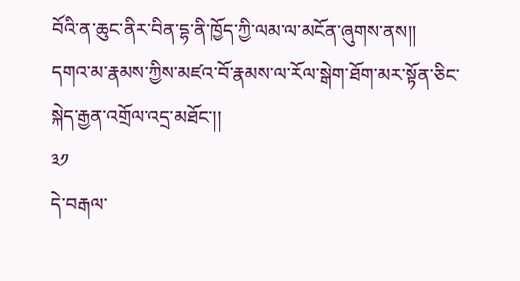བོའི་ན་ཆུང་ནིར་བིན་དྷ་ནི་ཁྱོད་ཀྱི་ལམ་ལ་མངོན་ཞུགས་ནས།།
དགའ་མ་རྣམས་ཀྱིས་མཛའ་བོ་རྣམས་ལ་རོལ་སྒེག་ཐོག་མར་སྟོན་ཅིང་སྐེད་རྒྱན་འགྲོལ་འདྲ་མཐོང་།།
༣༡
དེ་བརྒལ་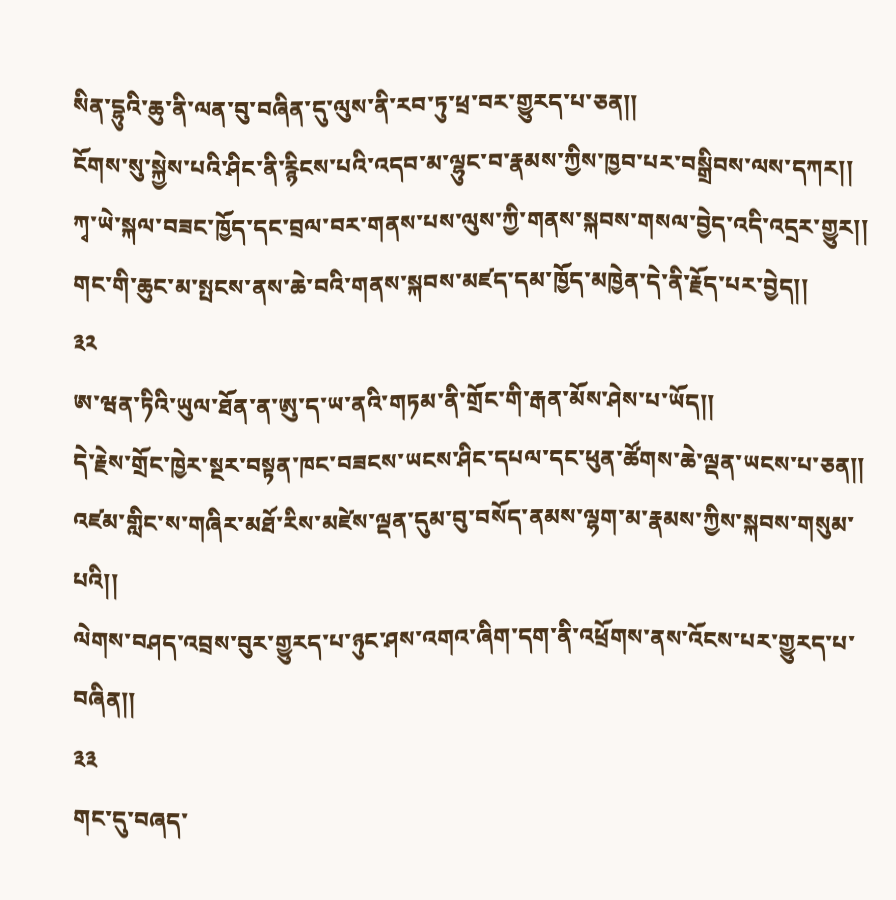སིན་དྷུའི་ཆུ་ནི་ལན་བུ་བཞིན་དུ་ལུས་ནི་རབ་ཏུ་ཕྲ་བར་གྱུརད་པ་ཅན།།
ངོགས་སུ་སྐྱེས་པའི་ཤིང་ནི་རྙིངས་པའི་འདབ་མ་ལྷུང་བ་རྣམས་ཀྱིས་ཁྱབ་པར་བསྒྲིབས་ལས་དཀར།།
ཀྭ་ཡེ་སྐལ་བཟང་ཁྱོད་དང་བྲལ་བར་གནས་པས་ལུས་ཀྱི་གནས་སྐབས་གསལ་བྱེད་འདི་འདྲར་གྱུར།།
གང་གི་ཆུང་མ་སྤངས་ནས་ཆེ་བའི་གནས་སྐབས་མཛད་དམ་ཁྱོད་མཁྱེན་དེ་ནི་རྗོད་པར་བྱེད།།
༣༢
ཨ་ཝན་ཏིའི་ཡུལ་ཐོན་ན་ཨུ་ད་ཡ་ནའི་གཏམ་ནི་གྲོང་གི་རྒན་མོས་ཤེས་པ་ཡོད།།
དེ་རྗེས་གྲོང་ཁྱེར་སྔར་བསྟན་ཁང་བཟངས་ཡངས་ཤིང་དཔལ་དང་ཕུན་ཚོགས་ཆེ་ལྡན་ཡངས་པ་ཅན།།
འཛམ་གླིང་ས་གཞིར་མཐོ་རིས་མཛེས་ལྡན་དུམ་བུ་བསོད་ནམས་ལྷག་མ་རྣམས་ཀྱིས་སྐབས་གསུམ་པའི།།
ལེགས་བཤད་འབྲས་བུར་གྱུརད་པ་ཉུང་ཤས་འགའ་ཞིག་དག་ནི་འཕྲོགས་ནས་འོངས་པར་གྱུརད་པ་བཞིན།།
༣༣
གང་དུ་བཞད་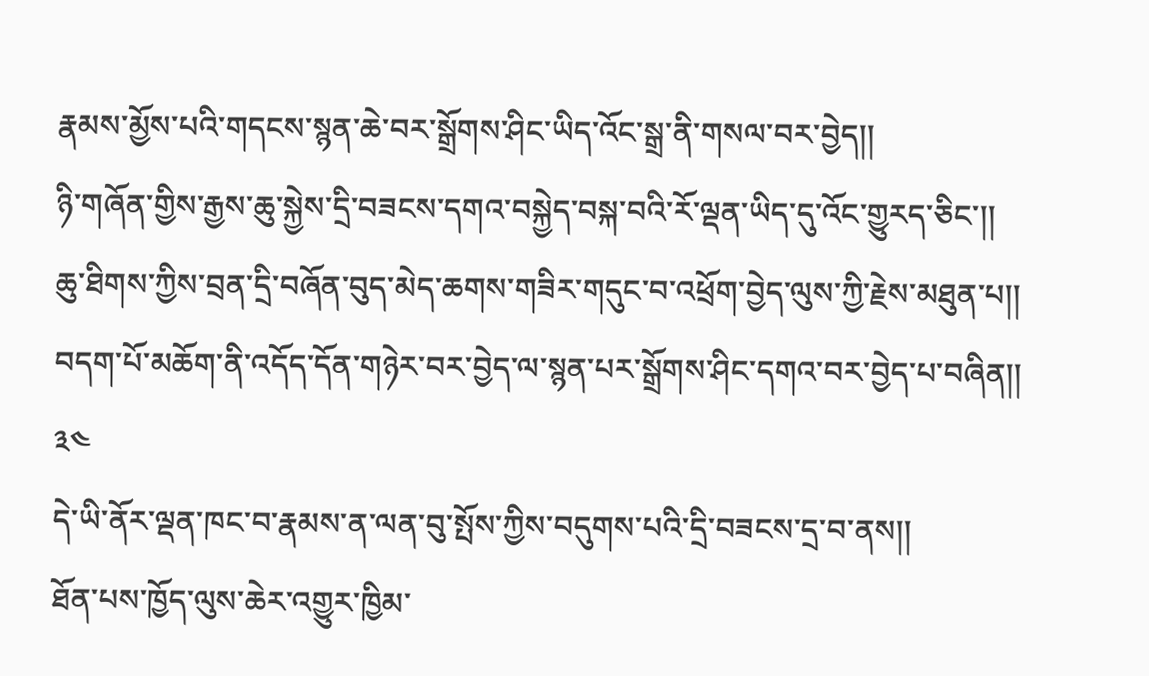རྣམས་མྱོས་པའི་གདངས་སྙན་ཆེ་བར་སྒྲོགས་ཤིང་ཡིད་འོང་སྒྲ་ནི་གསལ་བར་བྱེད།།
ཉི་གཞོན་གྱིས་རྒྱས་ཆུ་སྐྱེས་དྲི་བཟངས་དགའ་བསྐྱེད་བསྐ་བའི་རོ་ལྡན་ཡིད་དུ་འོང་གྱུརད་ཅིང་།།
ཆུ་ཐིགས་ཀྱིས་བྲན་དྲི་བཞོན་བུད་མེད་ཆགས་གཟིར་གདུང་བ་འཕྲོག་བྱེད་ལུས་ཀྱི་རྗེས་མཐུན་པ།།
བདག་པོ་མཆོག་ནི་འདོད་དོན་གཉེར་བར་བྱེད་ལ་སྙན་པར་སྒྲོགས་ཤིང་དགའ་བར་བྱེད་པ་བཞིན།།
༣༤
དེ་ཡི་ནོར་ལྡན་ཁང་བ་རྣམས་ན་ལན་བུ་སྤོས་ཀྱིས་བདུགས་པའི་དྲི་བཟངས་དྲ་བ་ནས།།
ཐོན་པས་ཁྱོད་ལུས་ཆེར་འགྱུར་ཁྱིམ་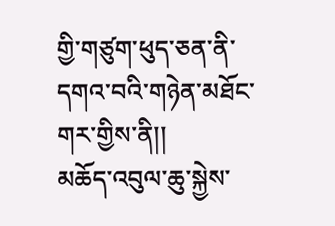གྱི་གཙུག་ཕུད་ཅན་ནི་དགའ་བའི་གཉེན་མཐོང་གར་གྱིས་ནི།།
མཆོད་འབུལ་ཆུ་སྐྱེས་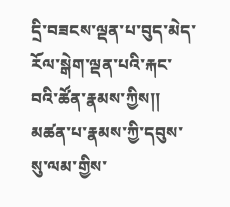དྲི་བཟངས་ལྡན་པ་བུད་མེད་རོལ་སྒེག་ལྡན་པའི་རྐང་བའི་ཚོན་རྣམས་ཀྱིས།།
མཚན་པ་རྣམས་ཀྱི་དབུས་སུ་ལམ་གྱིས་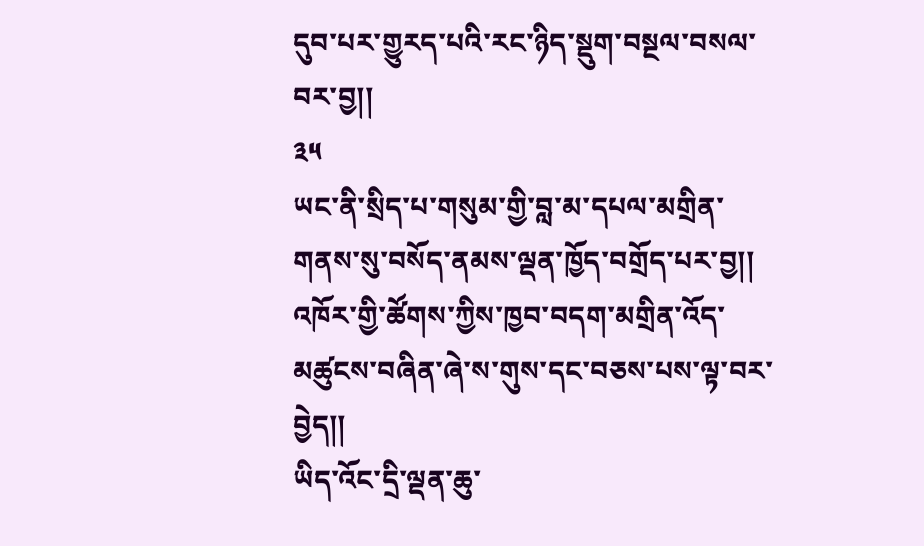དུབ་པར་གྱུརད་པའི་རང་ཉིད་སྡུག་བསྔལ་བསལ་བར་བྱ།།
༣༥
ཡང་ནི་སྲིད་པ་གསུམ་གྱི་བླ་མ་དཔལ་མགྲིན་གནས་སུ་བསོད་ནམས་ལྡན་ཁྱོད་བགྲོད་པར་བྱ།།
འཁོར་གྱི་ཚོགས་ཀྱིས་ཁྱབ་བདག་མགྲིན་འོད་མཚུངས་བཞིན་ཞེ་ས་གུས་དང་བཅས་པས་ལྟ་བར་བྱེད།།
ཡིད་འོང་དྲི་ལྡན་ཆུ་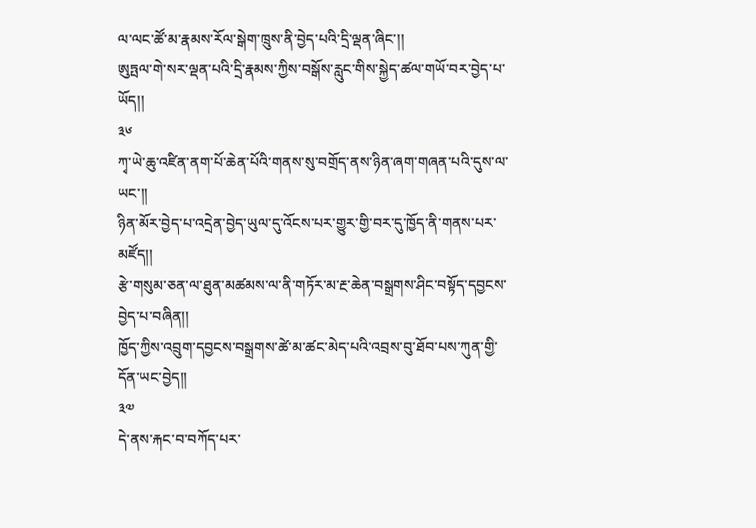ལ་ལང་ཚོ་མ་རྣམས་རོལ་སྒེག་ཁྲུས་ནི་བྱེད་པའི་དྲི་ལྡན་ཞིང་།།
ཨུཏྤལ་གེ་སར་ལྡན་པའི་དྲི་རྣམས་ཀྱིས་བསྒོས་རླུང་གིས་སྐྱེད་ཚལ་གཡོ་བར་བྱེད་པ་ཡོད།།
༣༦
ཀྭ་ཡེ་ཆུ་འཛིན་ནག་པོ་ཆེན་པོའི་གནས་སུ་བགྲོད་ནས་ཉིན་ཞག་གཞན་པའི་དུས་ལ་ཡང་།།
ཉིན་མོར་བྱེད་པ་འདྲེན་བྱེད་ཡུལ་དུ་འོངས་པར་གྱུར་གྱི་བར་དུ་ཁྱོད་ནི་གནས་པར་མཛོད།།
རྩེ་གསུམ་ཅན་ལ་ཐུན་མཚམས་ལ་ནི་གཏོར་མ་རྔ་ཆེན་བསྒྲགས་ཤིང་བསྟོད་དབྱངས་བྱེད་པ་བཞིན།།
ཁྱོད་ཀྱིས་འབྲུག་དབྱངས་བསྒྲགས་ཚེ་མ་ཚང་མེད་པའི་འབྲས་བུ་ཐོབ་པས་ཀུན་གྱི་དོན་ཡང་བྱེད།།
༣༧
དེ་ནས་རྐང་བ་བཀོད་པར་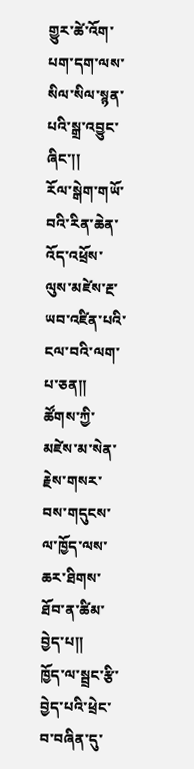གྱུར་ཚེ་འོག་པག་དག་ལས་སིལ་སིལ་སྙན་པའི་སྒྲ་འབྱུང་ཞིང་།།
རོལ་སྒེག་གཡོ་བའི་རིན་ཆེན་འོད་འཕྲོས་ལུས་མཛེས་རྔ་ཡབ་འཛིན་པའི་ངལ་བའི་ལག་པ་ཅན།།
ཚོགས་ཀྱི་མཛེས་མ་སེན་རྗེས་གསར་བས་གདུངས་ལ་ཁྱོད་ལས་ཆར་ཐིགས་ཐོབ་ན་ཚིམ་བྱེད་པ།།
ཁྱོད་ལ་སྦྲང་རྩི་བྱེད་པའི་ཕྲེང་བ་བཞིན་དུ་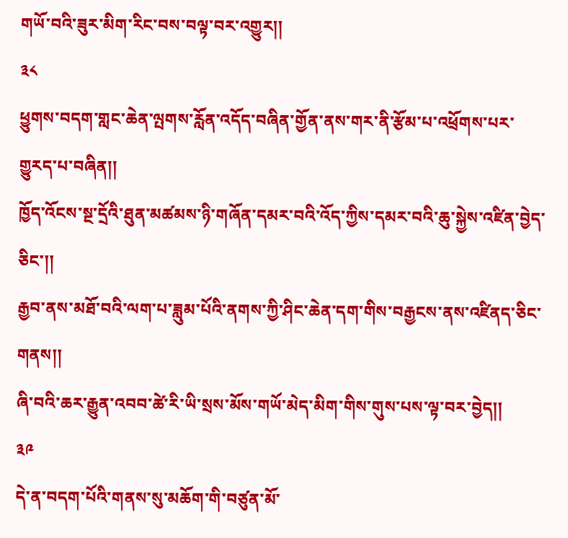གཡོ་བའི་ཟུར་མིག་རིང་བས་བལྟ་བར་འགྱུར།།
༣༨
ཕྱུགས་བདག་གླང་ཆེན་ལྤགས་རློན་འདོད་བཞིན་གྱོན་ནས་གར་ནི་རྩོམ་པ་འཕྲོགས་པར་གྱུརད་པ་བཞིན།།
ཁྱོད་འོངས་སྔ་དྲོའི་ཐུན་མཚམས་ཉི་གཞོན་དམར་བའི་འོད་ཀྱིས་དམར་བའི་ཆུ་སྐྱེས་འཛིན་བྱེད་ཅིང་།།
རྒྱབ་ནས་མཐོ་བའི་ལག་པ་ཟླུམ་པོའི་ནགས་ཀྱི་ཤིང་ཆེན་དག་གིས་བརྒྱངས་ནས་འཛིནད་ཅིང་གནས།།
ཞི་བའི་ཆར་རྒྱུན་འབབ་ཚེ་རི་ཡི་སྲས་མོས་གཡོ་མེད་མིག་གིས་གུས་པས་ལྟ་བར་བྱེད།།
༣༩
དེ་ན་བདག་པོའི་གནས་སུ་མཆོག་གི་བཙུན་མོ་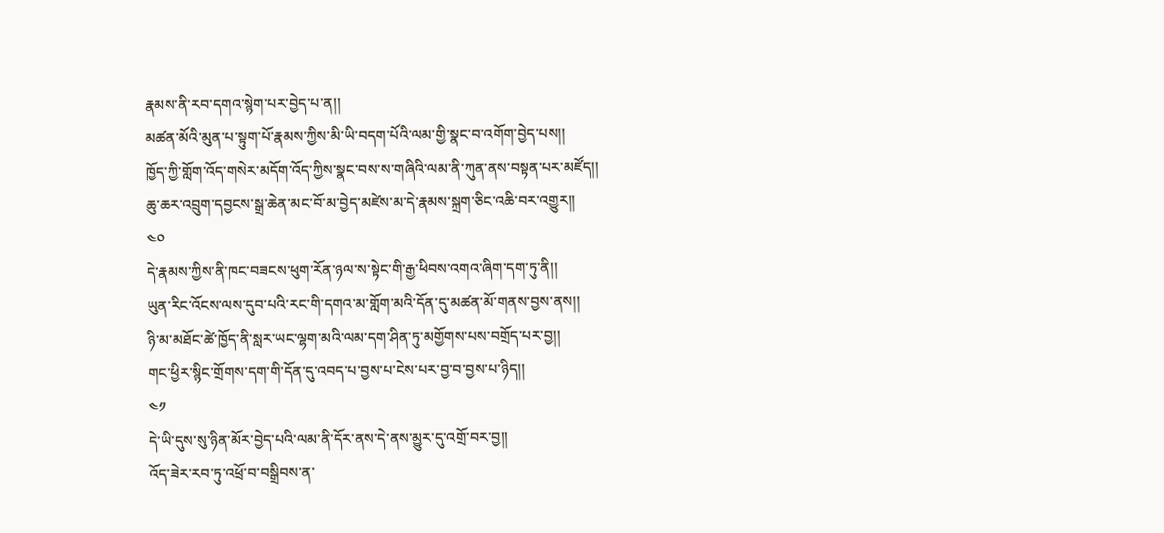རྣམས་ནི་རབ་དགའ་སྙེག་པར་བྱེད་པ་ན།།
མཚན་མོའི་མུན་པ་སྟུག་པོ་རྣམས་ཀྱིས་མི་ཡི་བདག་པོའི་ལམ་གྱི་སྣང་བ་འགོག་བྱེད་པས།།
ཁྱོད་ཀྱི་གློག་འོད་གསེར་མདོག་འོད་ཀྱིས་སྣང་བས་ས་གཞིའི་ལམ་ནི་ཀུན་ནས་བསྟན་པར་མཛོད།།
ཆུ་ཆར་འབྲུག་དབྱངས་སྒྲ་ཆེན་མང་བོ་མ་བྱེད་མཛེས་མ་དེ་རྣམས་སྐྲག་ཅིང་འཆི་བར་འགྱུར།།
༤༠
དེ་རྣམས་ཀྱིས་ནི་ཁང་བཟངས་ཕུག་རོན་ཉལ་ས་སྟེང་གི་རྒྱ་ཕིབས་འགའ་ཞིག་དག་ཏུ་ནི།།
ཡུན་རིང་འོངས་ལས་དུབ་པའི་རང་གི་དགའ་མ་གློག་མའི་དོན་དུ་མཚན་མོ་གནས་བྱས་ནས།།
ཉི་མ་མཐོང་ཚེ་ཁྱོད་ནི་སླར་ཡང་ལྷག་མའི་ལམ་དག་ཤིན་ཏུ་མགྱོགས་པས་བགྲོད་པར་བྱ།།
གང་ཕྱིར་སྙིང་གྲོགས་དག་གི་དོན་དུ་འབད་པ་བྱས་པ་ངེས་པར་བྱ་བ་བྱས་པ་ཉིད།།
༤༡
དེ་ཡི་དུས་སུ་ཉིན་མོར་བྱེད་པའི་ལམ་ནི་དོར་ནས་དེ་ནས་མྱུར་དུ་འགྲོ་བར་བྱ།།
འོད་ཟེར་རབ་ཏུ་འཕྲོ་བ་བསྒྲིབས་ན་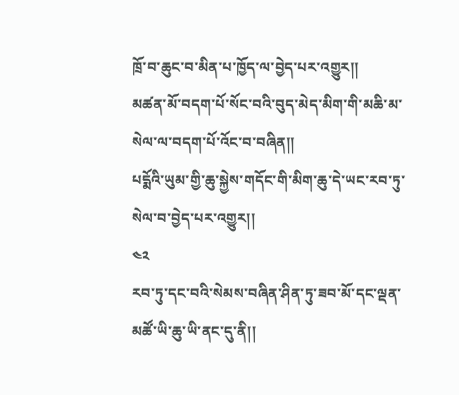ཁྲོ་བ་ཆུང་བ་མིན་པ་ཁྱོད་ལ་བྱེད་པར་འགྱུར།།
མཚན་མོ་བདག་པོ་སོང་བའི་བུད་མེད་མིག་གི་མཆི་མ་སེལ་ལ་བདག་པོ་འོང་བ་བཞིན།།
པདྨོའི་ཡུམ་གྱི་ཆུ་སྐྱེས་གདོང་གི་མིག་ཆུ་དེ་ཡང་རབ་ཏུ་སེལ་བ་བྱེད་པར་འགྱུར།།
༤༢
རབ་ཏུ་དང་བའི་སེམས་བཞིན་ཤིན་ཏུ་ཟབ་མོ་དང་ལྡན་མཚོ་ཡི་ཆུ་ཡི་ནང་དུ་ནི།།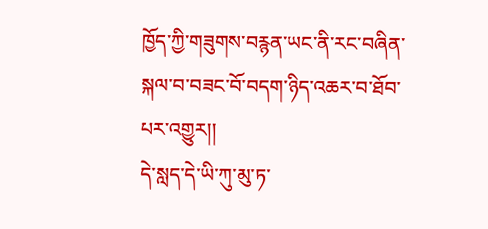ཁྱོད་ཀྱི་གཟུགས་བརྙན་ཡང་ནི་རང་བཞིན་སྐལ་བ་བཟང་བོ་བདག་ཉིད་འཆར་བ་ཐོབ་པར་འགྱུར།།
དེ་སླད་དེ་ཡི་ཀུ་མུ་ཏ་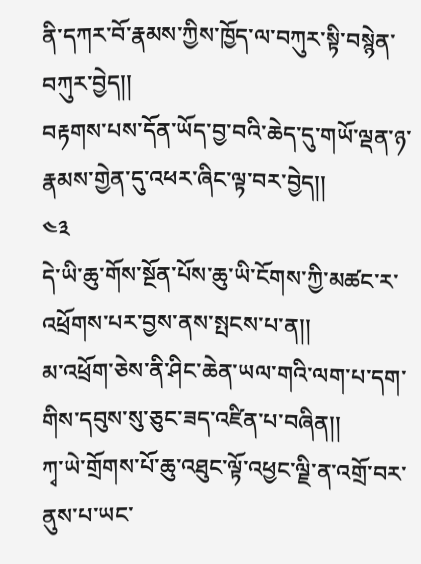ནི་དཀར་བོ་རྣམས་ཀྱིས་ཁྱོད་ལ་བཀུར་སྟི་བསྙེན་བཀུར་བྱེད།།
བརྟགས་པས་དོན་ཡོད་བྱ་བའི་ཆེད་དུ་གཡོ་ལྡན་ཉ་རྣམས་གྱེན་དུ་འཕར་ཞིང་ལྟ་བར་བྱེད།།
༤༣
དེ་ཡི་ཆུ་གོས་སྔོན་པོས་ཆུ་ཡི་ངོགས་ཀྱི་མཚང་ར་འཕྲོགས་པར་བྱས་ནས་སྤངས་པ་ན།།
མ་འཕྲོག་ཅེས་ནི་ཤིང་ཆེན་ཡལ་གའི་ལག་པ་དག་གིས་དབུས་སུ་ཅུང་ཟད་འཛིན་པ་བཞིན།།
ཀྭ་ཡེ་གྲོགས་པོ་ཆུ་འཐུང་ལྟོ་འཕྱང་ལྗི་ན་འགྲོ་བར་ནུས་པ་ཡང་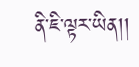ནི་ཇི་ལྟར་ཡིན།།